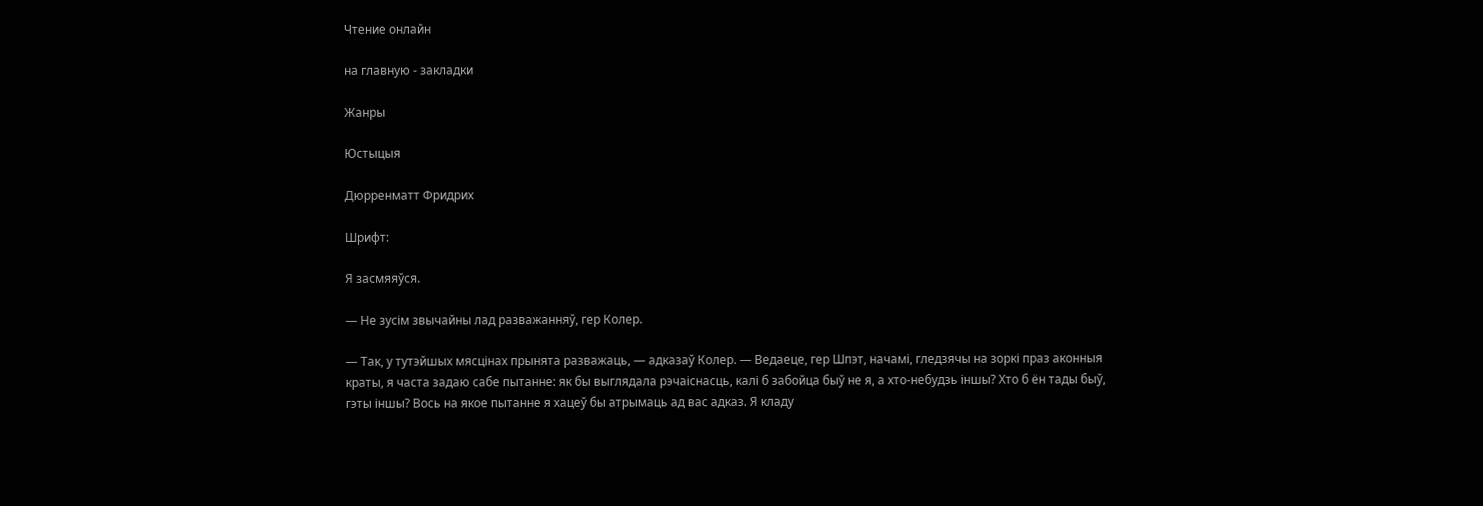Чтение онлайн

на главную - закладки

Жанры

Юстыцыя

Дюрренматт Фридрих

Шрифт:

Я засмяяўся.

— Не зусім звычайны лад разважанняў, гер Колер.

— Так, у тутэйшых мясцінах прынята разважаць, — адказаў Колер. — Ведаеце, гер Шпэт, начамі, гледзячы на зоркі праз аконныя краты, я часта задаю сабе пытанне: як бы выглядала рэчаіснасць, калі б забойца быў не я, а хто-небудзь іншы? Хто б ён тады быў, гэты іншы? Вось на якое пытанне я хацеў бы атрымаць ад вас адказ. Я кладу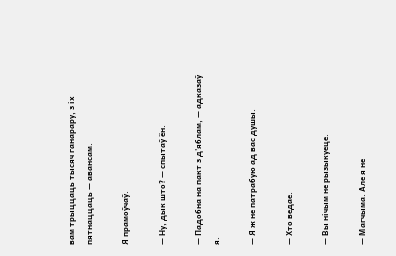вам трыццаць тысяч ганарару, з іх пятнаццаць — авансам.

Я прамоўчаў.

— Ну, дык што? — спытаў ён.

— Падобна на пакт з д'яблам, — адказаў я.

— Я ж не патрабую ад вас душы.

— Хто ведае.

— Вы нічым не рызыкуеце.

— Магчыма. Але я не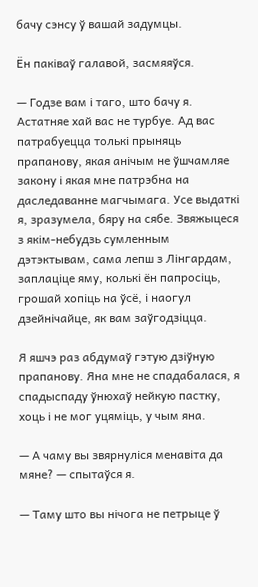бачу сэнсу ў вашай задумцы.

Ён паківаў галавой, засмяяўся.

— Годзе вам і таго, што бачу я. Астатняе хай вас не турбуе. Ад вас патрабуецца толькі прыняць прапанову, якая анічым не ўшчамляе закону і якая мне патрэбна на даследаванне магчымага. Усе выдаткі я, зразумела, бяру на сябе. Звяжыцеся з якім-небудзь сумленным дэтэктывам, сама лепш з Лінгардам, заплаціце яму, колькі ён папросіць, грошай хопіць на ўсё, і наогул дзейнічайце, як вам заўгодзіцца.

Я яшчэ раз абдумаў гэтую дзіўную прапанову. Яна мне не спадабалася, я спадыспаду ўнюхаў нейкую пастку, хоць і не мог уцяміць, у чым яна.

— А чаму вы звярнуліся менавіта да мяне? — спытаўся я.

— Таму што вы нічога не петрыце ў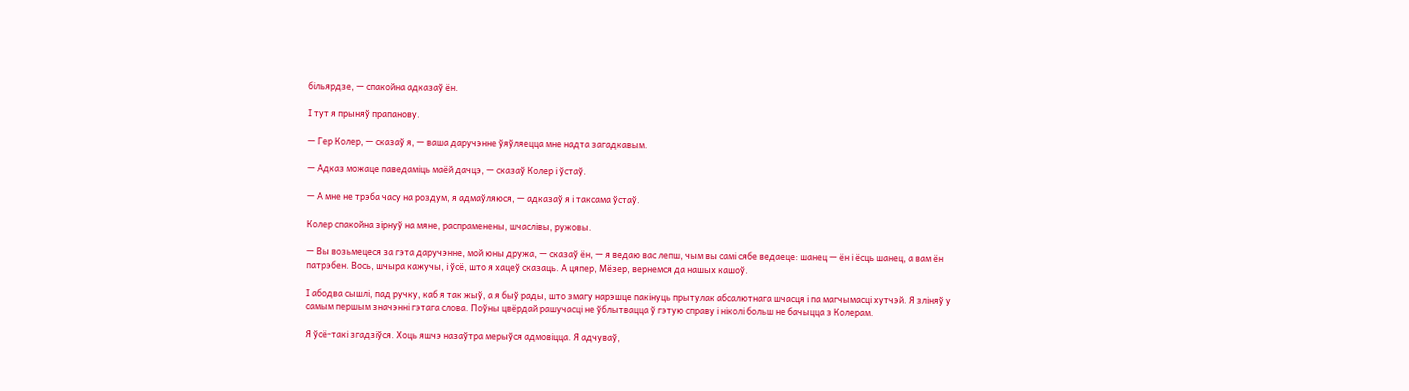більярдзе, — спакойна адказаў ён.

І тут я прыняў прапанову.

— Гер Колер, — сказаў я, — ваша даручэнне ўяўляецца мне надта загадкавым.

— Адказ можаце паведаміць маёй дачцэ, — сказаў Колер і ўстаў.

— А мне не трэба часу на роздум, я адмаўляюся, — адказаў я і таксама ўстаў.

Колер спакойна зірнуў на мяне, распраменены, шчаслівы, ружовы.

— Вы возьмецеся за гэта даручэнне, мой юны дружа, — сказаў ён, — я ведаю вас лепш, чым вы самі сябе ведаеце: шанец — ён і ёсць шанец, а вам ён патрэбен. Вось, шчыра кажучы, і ўсё, што я хацеў сказаць. А цяпер, Мёзер, вернемся да нашых кашоў.

І абодва сышлі, пад ручку, каб я так жыў, а я быў рады, што змагу нарэшце пакінуць прытулак абсалютнага шчасця і па магчымасці хутчэй. Я зліняў у самым першым значэнні гэтага слова. Поўны цвёрдай рашучасці не ўблытвацца ў гэтую справу і ніколі больш не бачыцца з Колерам.

Я ўсё-такі згадзіўся. Хоць яшчэ назаўтра мерыўся адмовіцца. Я адчуваў,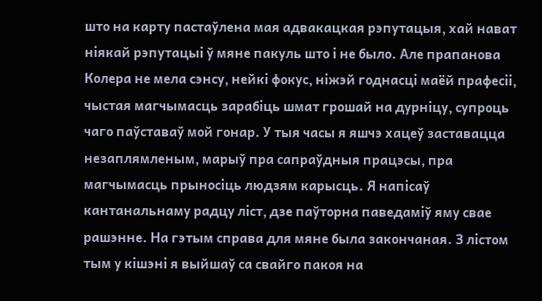што на карту пастаўлена мая адвакацкая рэпутацыя, хай нават ніякай рэпутацыі ў мяне пакуль што і не было. Але прапанова Колера не мела сэнсу, нейкі фокус, ніжэй годнасці маёй прафесіі, чыстая магчымасць зарабіць шмат грошай на дурніцу, супроць чаго паўставаў мой гонар. У тыя часы я яшчэ хацеў заставацца незаплямленым, марыў пра сапраўдныя працэсы, пра магчымасць прыносіць людзям карысць. Я напісаў кантанальнаму радцу ліст, дзе паўторна паведаміў яму свае рашэнне. На гэтым справа для мяне была закончаная. З лістом тым у кішэні я выйшаў са свайго пакоя на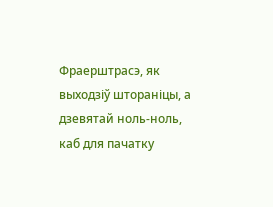Фраерштрасэ, як выходзіў штораніцы, а дзевятай ноль-ноль, каб для пачатку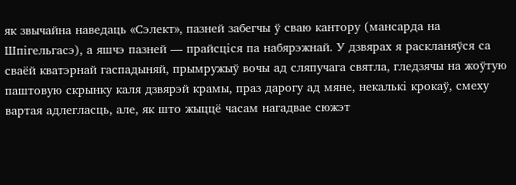як звычайна наведаць «Сэлект», пазней забегчы ў сваю кантору (мансарда на Шпігельгасэ), а яшчэ пазней — прайсціся па набярэжнай. У дзвярах я раскланяўся са сваёй кватэрнай гаспадыняй, прымружыў вочы ад сляпучага святла, гледзячы на жоўтую паштовую скрынку каля дзвярэй крамы, праз дарогу ад мяне, некалькі крокаў, смеху вартая адлегласць, але, як што жыццё часам нагадвае сюжэт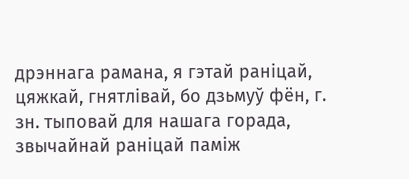дрэннага рамана, я гэтай раніцай, цяжкай, гнятлівай, бо дзьмуў фён, г. зн. тыповай для нашага горада, звычайнай раніцай паміж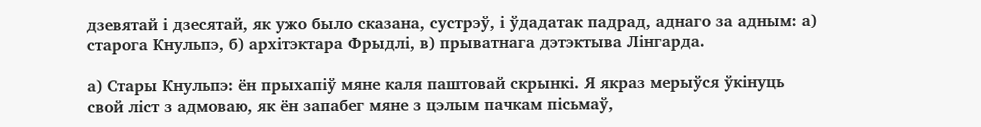дзевятай і дзесятай, як ужо было сказана, сустрэў, і ўдадатак падрад, аднаго за адным: а) старога Кнульпэ, б) архітэктара Фрыдлі, в) прыватнага дэтэктыва Лінгарда.

а) Стары Кнульпэ: ён прыхапіў мяне каля паштовай скрынкі. Я якраз мерыўся ўкінуць свой ліст з адмоваю, як ён запабег мяне з цэлым пачкам пісьмаў,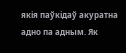якія паўкідаў акуратна адно па адным. Як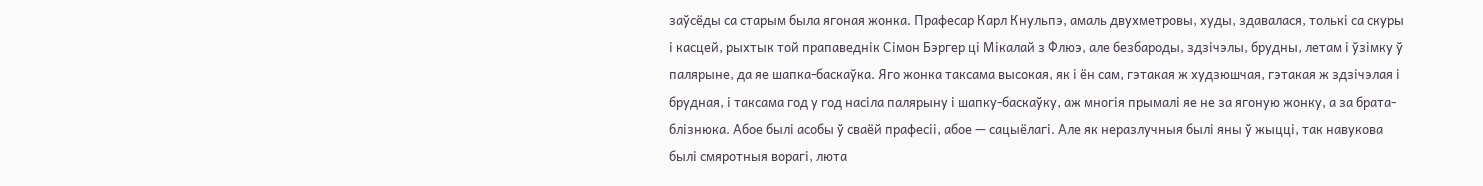заўсёды са старым была ягоная жонка. Прафесар Карл Кнульпэ, амаль двухметровы, худы, здавалася, толькі са скуры і касцей, рыхтык той прапаведнік Сімон Бэргер ці Мікалай з Флюэ, але безбароды, здзічэлы, брудны, летам і ўзімку ў палярыне, да яе шапка-баскаўка. Яго жонка таксама высокая, як і ён сам, гэтакая ж худзюшчая, гэтакая ж здзічэлая і брудная, і таксама год у год насіла палярыну і шапку-баскаўку, аж многія прымалі яе не за ягоную жонку, а за брата-блізнюка. Абое былі асобы ў сваёй прафесіі, абое — сацыёлагі. Але як неразлучныя былі яны ў жыцці, так навукова былі смяротныя ворагі, люта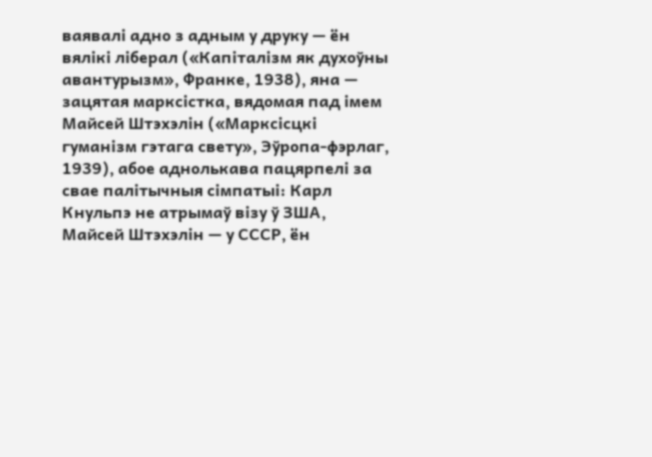ваявалі адно з адным у друку — ён вялікі ліберал («Капіталізм як духоўны авантурызм», Франке, 1938), яна — зацятая марксістка, вядомая пад імем Майсей Штэхэлін («Марксісцкі гуманізм гэтага свету», Эўропа-фэрлаг, 1939), абое аднолькава пацярпелі за свае палітычныя сімпатыі: Карл Кнульпэ не атрымаў візу ў ЗША, Майсей Штэхэлін — у СССР, ён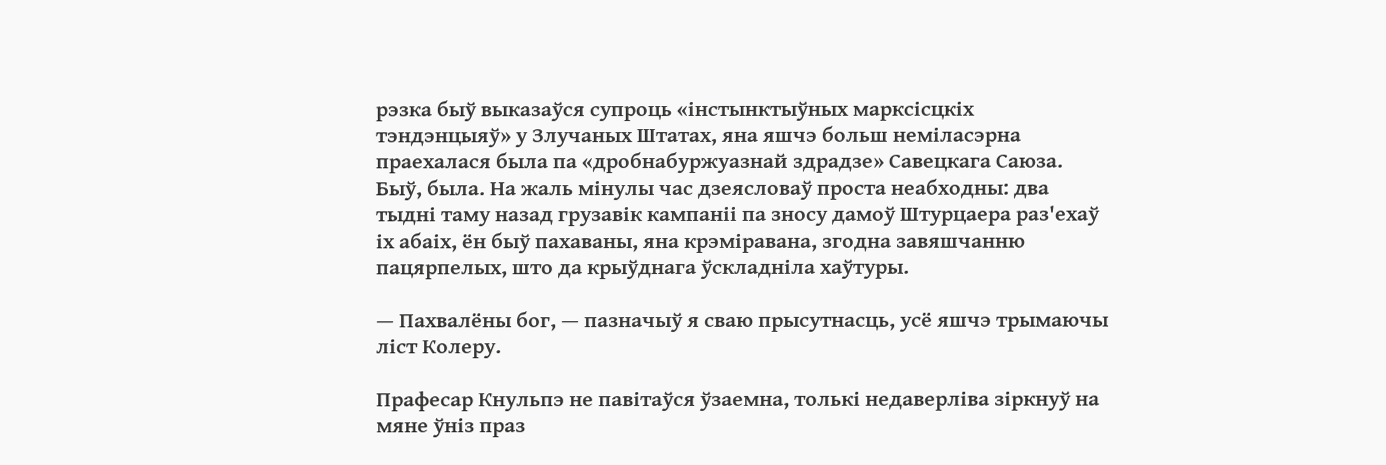рэзка быў выказаўся супроць «інстынктыўных марксісцкіх тэндэнцыяў» у Злучаных Штатах, яна яшчэ больш неміласэрна праехалася была па «дробнабуржуазнай здрадзе» Савецкага Саюза. Быў, была. На жаль мінулы час дзеясловаў проста неабходны: два тыдні таму назад грузавік кампаніі па зносу дамоў Штурцаера раз'ехаў іх абаіх, ён быў пахаваны, яна крэміравана, згодна завяшчанню пацярпелых, што да крыўднага ўскладніла хаўтуры.

— Пахвалёны бог, — пазначыў я сваю прысутнасць, усё яшчэ трымаючы ліст Колеру.

Прафесар Кнульпэ не павітаўся ўзаемна, толькі недаверліва зіркнуў на мяне ўніз праз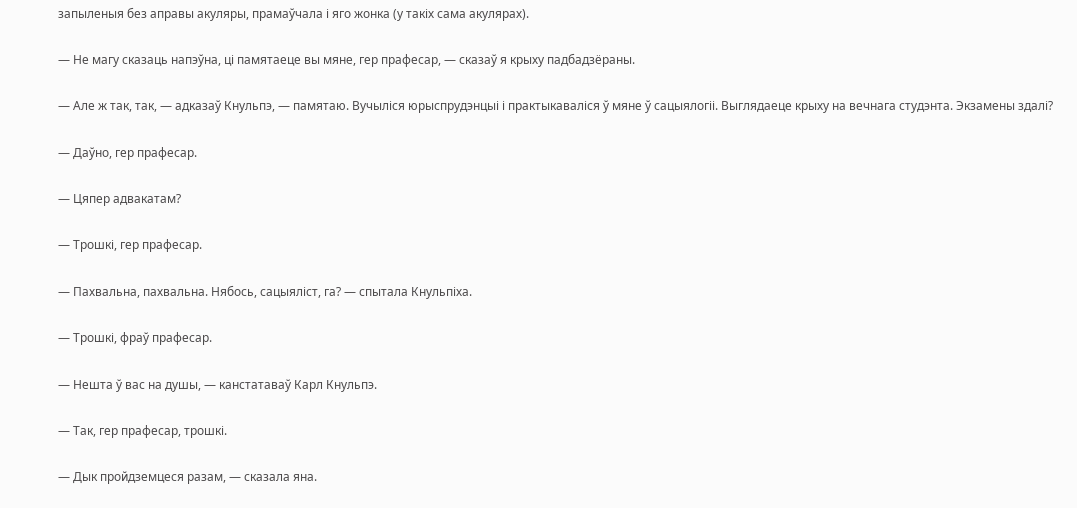запыленыя без аправы акуляры, прамаўчала і яго жонка (у такіх сама акулярах).

— Не магу сказаць напэўна, ці памятаеце вы мяне, гер прафесар, — сказаў я крыху падбадзёраны.

— Але ж так, так, — адказаў Кнульпэ, — памятаю. Вучыліся юрыспрудэнцыі і практыкаваліся ў мяне ў сацыялогіі. Выглядаеце крыху на вечнага студэнта. Экзамены здалі?

— Даўно, гер прафесар.

— Цяпер адвакатам?

— Трошкі, гер прафесар.

— Пахвальна, пахвальна. Нябось, сацыяліст, га? — спытала Кнульпіха.

— Трошкі, фраў прафесар.

— Нешта ў вас на душы, — канстатаваў Карл Кнульпэ.

— Так, гер прафесар, трошкі.

— Дык пройдземцеся разам, — сказала яна.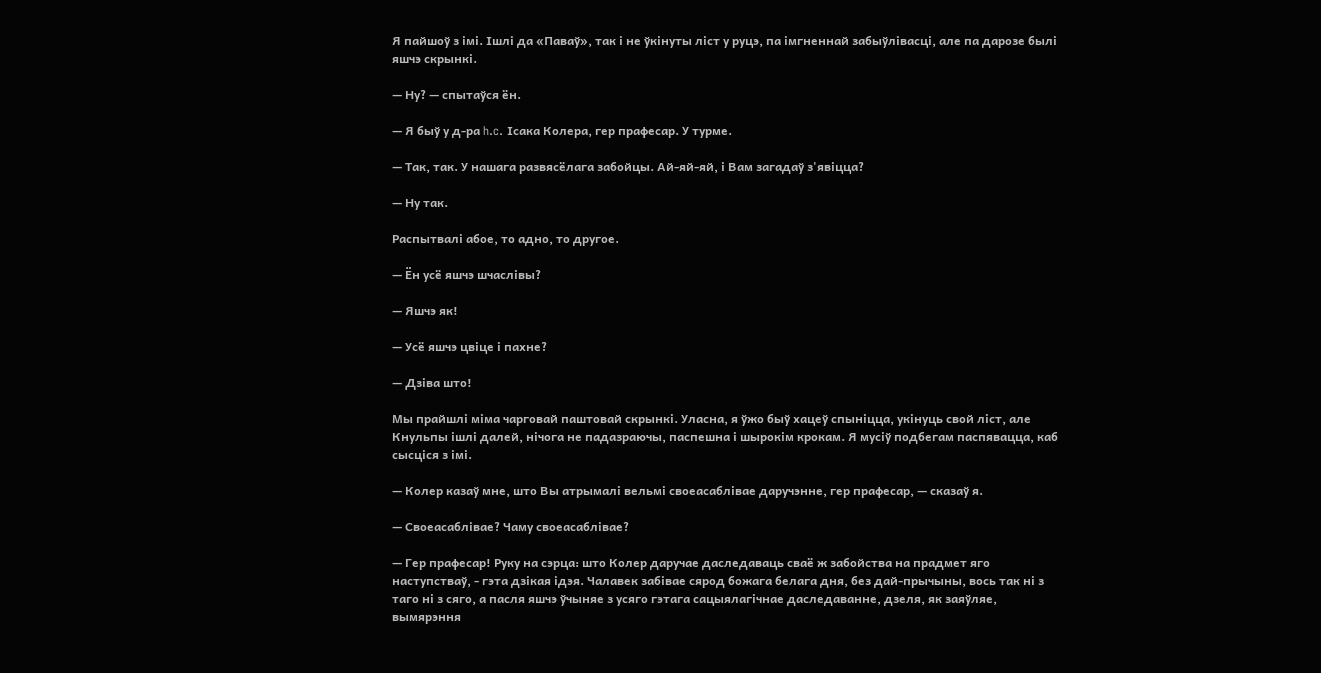Я пайшоў з імі. Ішлі да «Паваў», так і не ўкінуты ліст у руцэ, па імгненнай забыўлівасці, але па дарозе былі яшчэ скрынкі.

— Ну? — спытаўся ён.

— Я быў у д-ра h.c. Ісака Колера, гер прафесар. У турме.

— Так, так. У нашага развясёлага забойцы. Ай-яй-яй, і Вам загадаў з'явіцца?

— Ну так.

Распытвалі абое, то адно, то другое.

— Ён усё яшчэ шчаслівы?

— Яшчэ як!

— Усё яшчэ цвіце і пахне?

— Дзіва што!

Мы прайшлі міма чарговай паштовай скрынкі. Уласна, я ўжо быў хацеў спыніцца, укінуць свой ліст, але Кнульпы ішлі далей, нічога не падазраючы, паспешна і шырокім крокам. Я мусіў подбегам паспявацца, каб сысціся з імі.

— Колер казаў мне, што Вы атрымалі вельмі своеасаблівае даручэнне, гер прафесар, — сказаў я.

— Своеасаблівае? Чаму своеасаблівае?

— Гер прафесар! Руку на сэрца: што Колер даручае даследаваць сваё ж забойства на прадмет яго наступстваў, - гэта дзікая ідэя. Чалавек забівае сярод божага белага дня, без дай-прычыны, вось так ні з таго ні з сяго, а пасля яшчэ ўчыняе з усяго гэтага сацыялагічнае даследаванне, дзеля, як заяўляе, вымярэння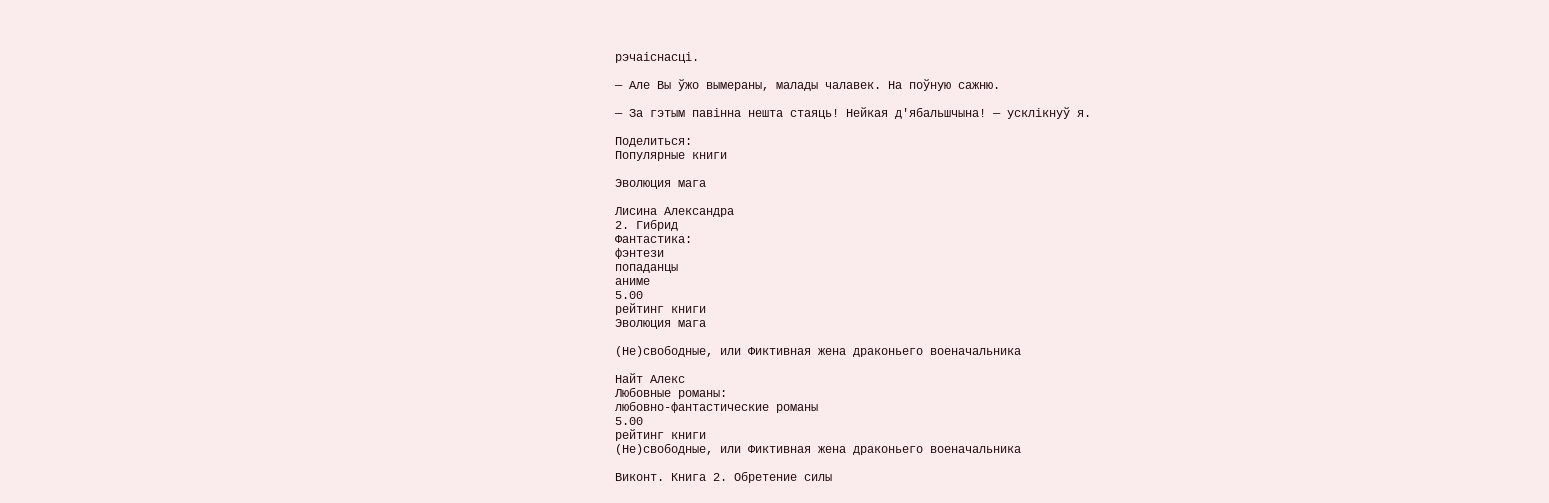рэчаіснасці.

— Але Вы ўжо вымераны, малады чалавек. На поўную сажню.

— За гэтым павінна нешта стаяць! Нейкая д'ябальшчына! — усклікнуў я.

Поделиться:
Популярные книги

Эволюция мага

Лисина Александра
2. Гибрид
Фантастика:
фэнтези
попаданцы
аниме
5.00
рейтинг книги
Эволюция мага

(Не)свободные, или Фиктивная жена драконьего военачальника

Найт Алекс
Любовные романы:
любовно-фантастические романы
5.00
рейтинг книги
(Не)свободные, или Фиктивная жена драконьего военачальника

Виконт. Книга 2. Обретение силы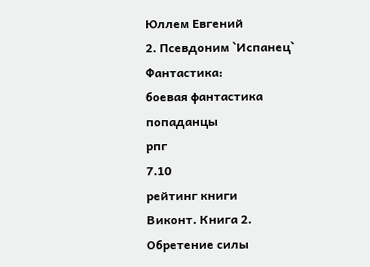Юллем Евгений
2. Псевдоним `Испанец`
Фантастика:
боевая фантастика
попаданцы
рпг
7.10
рейтинг книги
Виконт. Книга 2. Обретение силы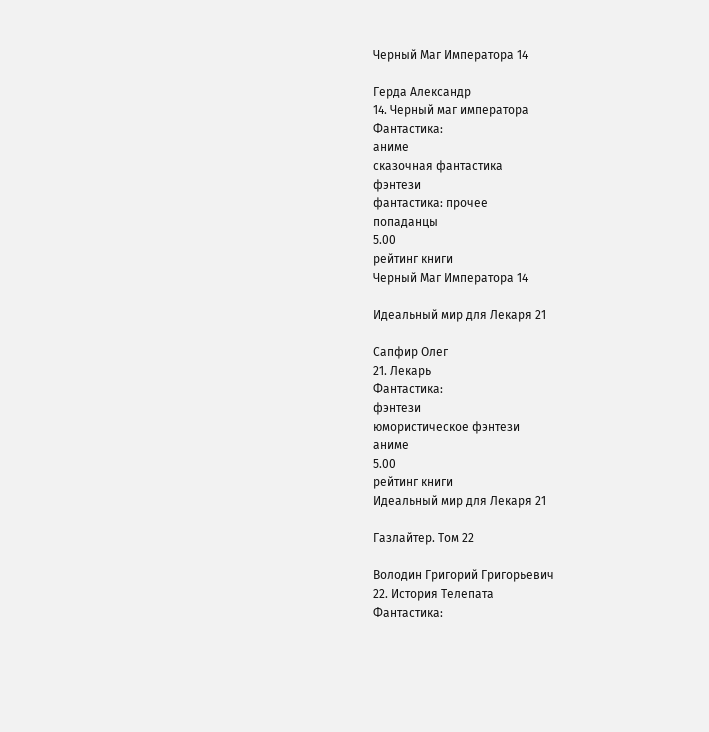Черный Маг Императора 14

Герда Александр
14. Черный маг императора
Фантастика:
аниме
сказочная фантастика
фэнтези
фантастика: прочее
попаданцы
5.00
рейтинг книги
Черный Маг Императора 14

Идеальный мир для Лекаря 21

Сапфир Олег
21. Лекарь
Фантастика:
фэнтези
юмористическое фэнтези
аниме
5.00
рейтинг книги
Идеальный мир для Лекаря 21

Газлайтер. Том 22

Володин Григорий Григорьевич
22. История Телепата
Фантастика: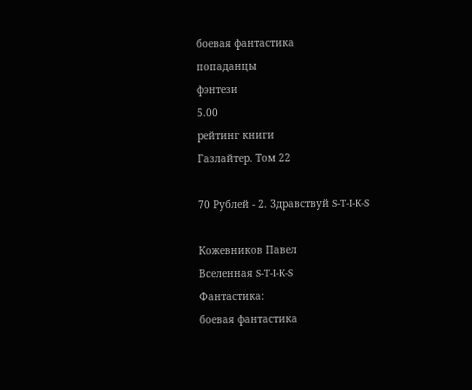боевая фантастика
попаданцы
фэнтези
5.00
рейтинг книги
Газлайтер. Том 22

70 Рублей - 2. Здравствуй S-T-I-K-S

Кожевников Павел
Вселенная S-T-I-K-S
Фантастика:
боевая фантастика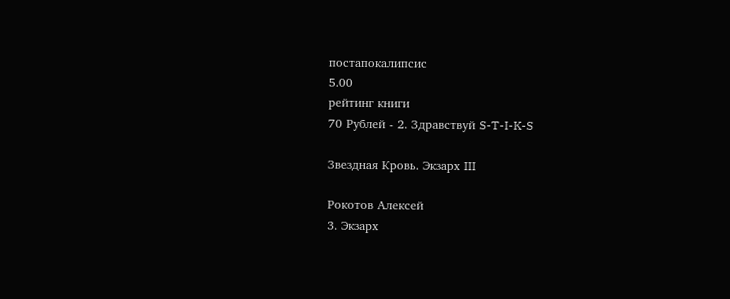постапокалипсис
5.00
рейтинг книги
70 Рублей - 2. Здравствуй S-T-I-K-S

Звездная Кровь. Экзарх III

Рокотов Алексей
3. Экзарх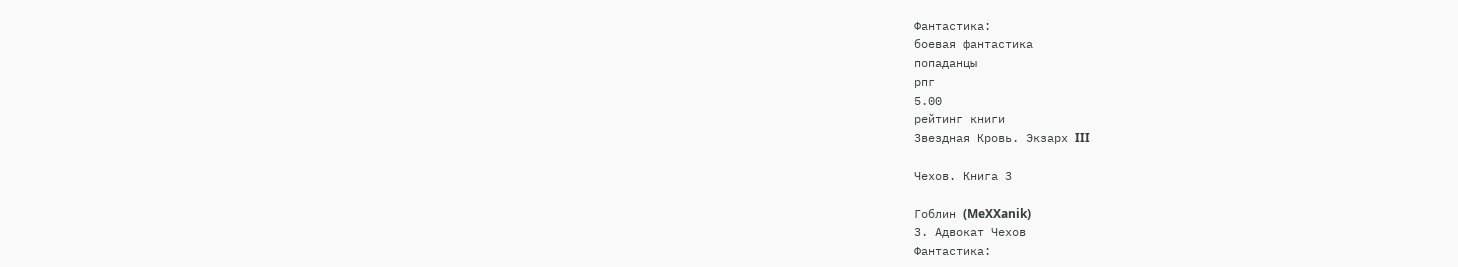Фантастика:
боевая фантастика
попаданцы
рпг
5.00
рейтинг книги
Звездная Кровь. Экзарх III

Чехов. Книга 3

Гоблин (MeXXanik)
3. Адвокат Чехов
Фантастика: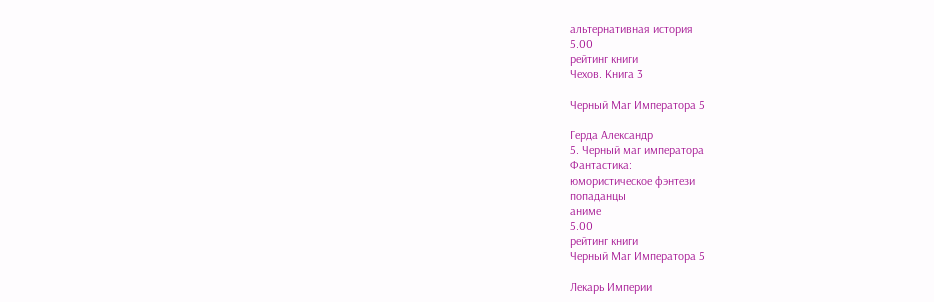альтернативная история
5.00
рейтинг книги
Чехов. Книга 3

Черный Маг Императора 5

Герда Александр
5. Черный маг императора
Фантастика:
юмористическое фэнтези
попаданцы
аниме
5.00
рейтинг книги
Черный Маг Императора 5

Лекарь Империи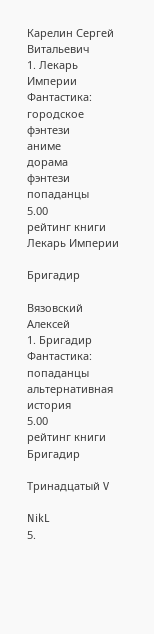Карелин Сергей Витальевич
1. Лекарь Империи
Фантастика:
городское фэнтези
аниме
дорама
фэнтези
попаданцы
5.00
рейтинг книги
Лекарь Империи

Бригадир

Вязовский Алексей
1. Бригадир
Фантастика:
попаданцы
альтернативная история
5.00
рейтинг книги
Бригадир

Тринадцатый V

NikL
5.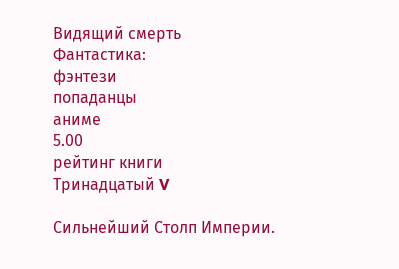Видящий смерть
Фантастика:
фэнтези
попаданцы
аниме
5.00
рейтинг книги
Тринадцатый V

Сильнейший Столп Империи.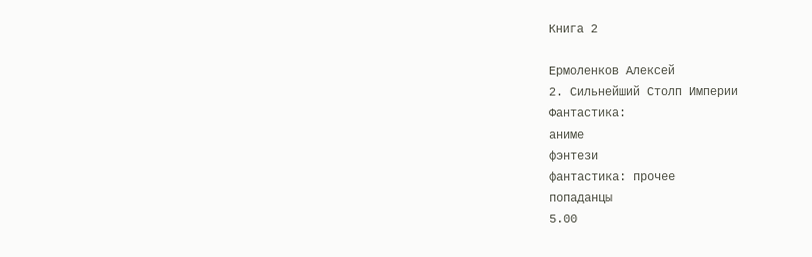Книга 2

Ермоленков Алексей
2. Сильнейший Столп Империи
Фантастика:
аниме
фэнтези
фантастика: прочее
попаданцы
5.00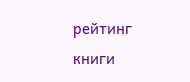рейтинг книги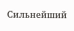Сильнейший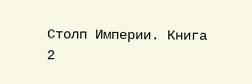Столп Империи. Книга 2